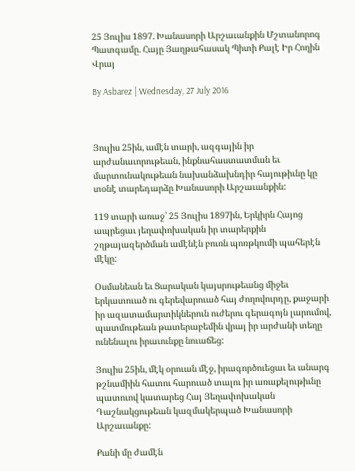25 Յուլիս 1897. Խանասորի Արշաւանքին Մշտանորոգ Պատգամը. Հայը Յաղթահասակ Պիտի Քալէ Իր Հողին Վրայ

By Asbarez | Wednesday, 27 July 2016



Յուլիս 25ին, ամէն տարի, ազգային իր արժանաւորութեան, ինքնահաստատման եւ մարտունակութեան նախանձախնդիր հայութիւնը կը տօնէ տարեդարձը Խանասորի Արշաւանքին:

119 տարի առաջ՝ 25 Յուլիս 1897ին, Երկիրն Հայոց ապրեցաւ յեղափոխական իր տարերքին շղթայազերծման ամէնէն բուռն պոռթկումի պահերէն մէկը:

Օսմանեան եւ Ցարական կայսրութեանց միջեւ երկատուած ու գերեվարուած հայ ժողովուրդը, քաջարի իր ազատամարտիկներուն ուժերու գերագոյն լարումով, պատմութեան թատերաբեմին վրայ իր արժանի տեղը ունենալու իրաւունքը նուաճեց:

Յուլիս 25ին, մէկ օրուան մէջ, իրագործուեցաւ եւ անարգ թշնամիին հատու հարուած տալու իր առաքելութիւնը պատուով կատարեց Հայ Յեղափոխական Դաշնակցութեան կազմակերպած Խանասորի Արշաւանքը:

Քանի մը ժամէն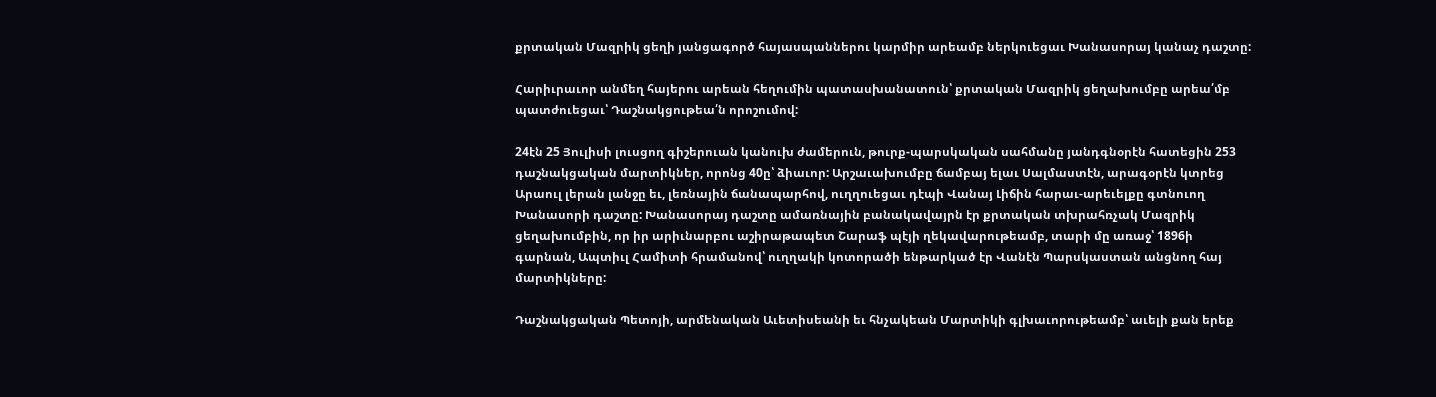քրտական Մազրիկ ցեղի յանցագործ հայասպաններու կարմիր արեամբ ներկուեցաւ Խանասորայ կանաչ դաշտը:

Հարիւրաւոր անմեղ հայերու արեան հեղումին պատասխանատուն՝ քրտական Մազրիկ ցեղախումբը արեա՛մբ պատժուեցաւ՝ Դաշնակցութեա՛ն որոշումով:

24էն 25 Յուլիսի լուսցող գիշերուան կանուխ ժամերուն, թուրք-պարսկական սահմանը յանդգնօրէն հատեցին 253 դաշնակցական մարտիկներ, որոնց 40ը՝ ձիաւոր: Արշաւախումբը ճամբայ ելաւ Սալմաստէն, արագօրէն կտրեց Արաուլ լերան լանջը եւ, լեռնային ճանապարհով, ուղղուեցաւ դէպի Վանայ Լիճին հարաւ-արեւելքը գտնուող Խանասորի դաշտը: Խանասորայ դաշտը ամառնային բանակավայրն էր քրտական տխրահռչակ Մազրիկ ցեղախումբին, որ իր արիւնարբու աշիրաթապետ Շարաֆ պէյի ղեկավարութեամբ, տարի մը առաջ՝ 1896ի գարնան, Ապտիւլ Համիտի հրամանով՝ ուղղակի կոտորածի ենթարկած էր Վանէն Պարսկաստան անցնող հայ մարտիկները:

Դաշնակցական Պետոյի, արմենական Աւետիսեանի եւ հնչակեան Մարտիկի գլխաւորութեամբ՝ աւելի քան երեք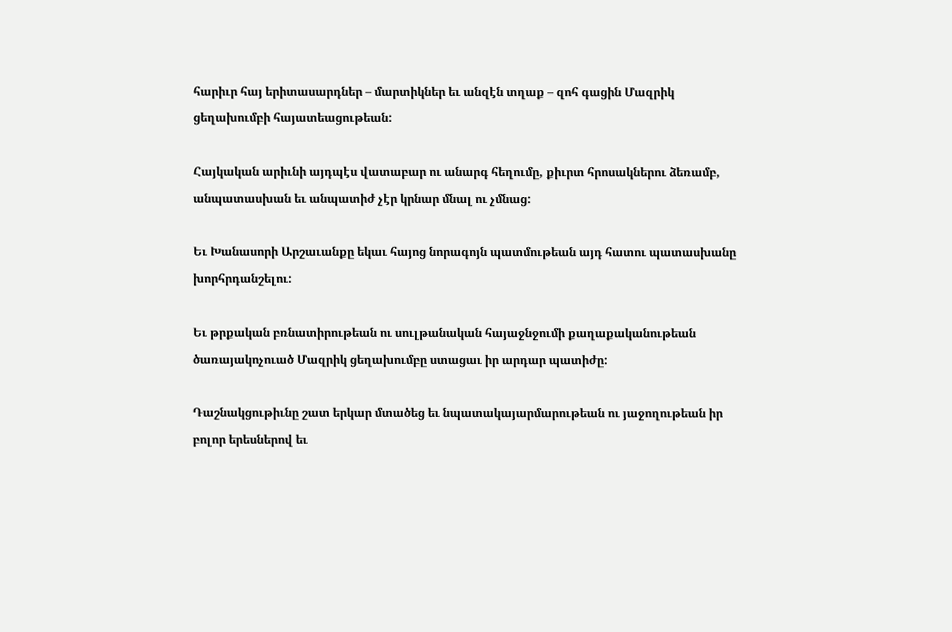հարիւր հայ երիտասարդներ – մարտիկներ եւ անզէն տղաք – զոհ գացին Մազրիկ ցեղախումբի հայատեացութեան:

Հայկական արիւնի այդպէս վատաբար ու անարգ հեղումը, քիւրտ հրոսակներու ձեռամբ, անպատասխան եւ անպատիժ չէր կրնար մնալ ու չմնաց:

Եւ Խանասորի Արշաւանքը եկաւ հայոց նորագոյն պատմութեան այդ հատու պատասխանը խորհրդանշելու:

Եւ թրքական բռնատիրութեան ու սուլթանական հայաջնջումի քաղաքականութեան ծառայակոչուած Մազրիկ ցեղախումբը ստացաւ իր արդար պատիժը:

Դաշնակցութիւնը շատ երկար մտածեց եւ նպատակայարմարութեան ու յաջողութեան իր բոլոր երեսներով եւ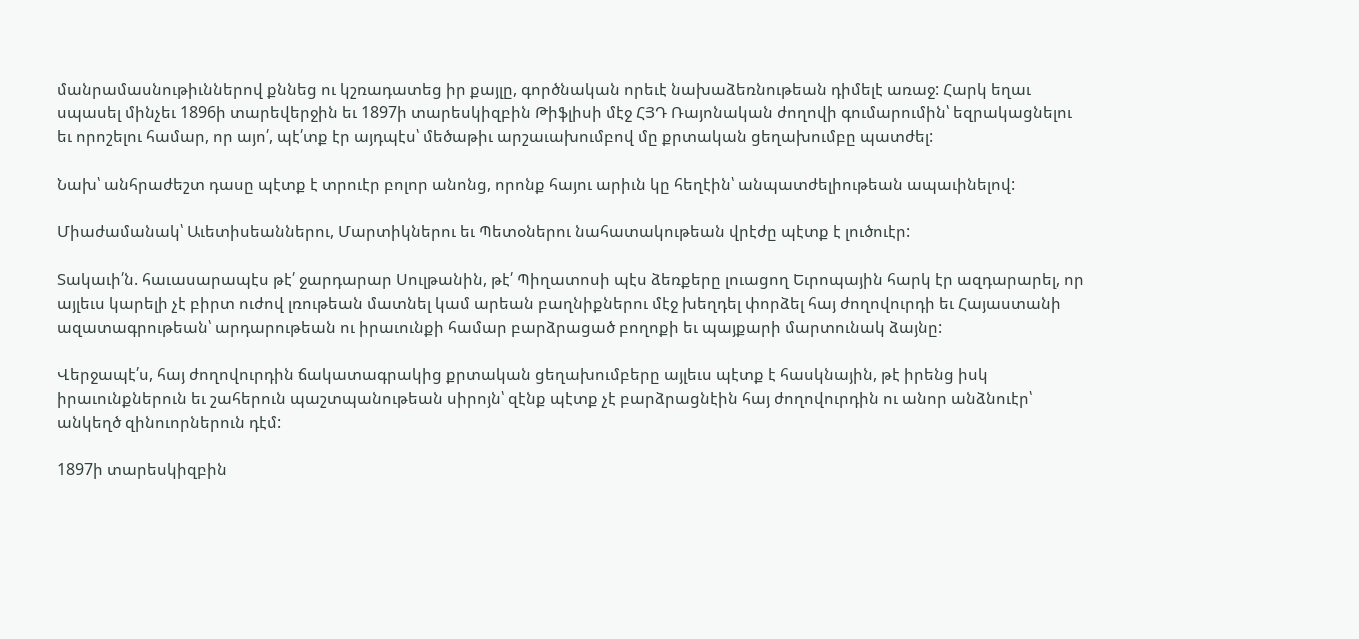մանրամասնութիւններով քննեց ու կշռադատեց իր քայլը, գործնական որեւէ նախաձեռնութեան դիմելէ առաջ: Հարկ եղաւ սպասել մինչեւ 1896ի տարեվերջին եւ 1897ի տարեսկիզբին Թիֆլիսի մէջ ՀՅԴ Ռայոնական ժողովի գումարումին՝ եզրակացնելու եւ որոշելու համար, որ այո՛, պէ՛տք էր այդպէս՝ մեծաթիւ արշաւախումբով մը քրտական ցեղախումբը պատժել:

Նախ՝ անհրաժեշտ դասը պէտք է տրուէր բոլոր անոնց, որոնք հայու արիւն կը հեղէին՝ անպատժելիութեան ապաւինելով:

Միաժամանակ՝ Աւետիսեաններու, Մարտիկներու եւ Պետօներու նահատակութեան վրէժը պէտք է լուծուէր:

Տակաւի՛ն. հաւասարապէս թէ՛ ջարդարար Սուլթանին, թէ՛ Պիղատոսի պէս ձեռքերը լուացող Եւրոպային հարկ էր ազդարարել, որ այլեւս կարելի չէ բիրտ ուժով լռութեան մատնել կամ արեան բաղնիքներու մէջ խեղդել փորձել հայ ժողովուրդի եւ Հայաստանի ազատագրութեան՝ արդարութեան ու իրաւունքի համար բարձրացած բողոքի եւ պայքարի մարտունակ ձայնը:

Վերջապէ՛ս, հայ ժողովուրդին ճակատագրակից քրտական ցեղախումբերը այլեւս պէտք է հասկնային, թէ իրենց իսկ իրաւունքներուն եւ շահերուն պաշտպանութեան սիրոյն՝ զէնք պէտք չէ բարձրացնէին հայ ժողովուրդին ու անոր անձնուէր՝ անկեղծ զինուորներուն դէմ:

1897ի տարեսկիզբին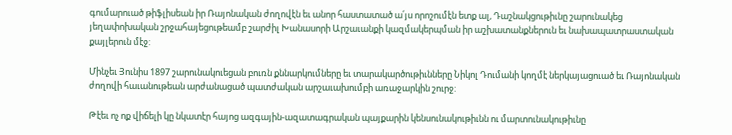գումարուած թիֆլիսեան իր Ռայոնական ժողովէն եւ անոր հաստատած ա՛յս որոշումէն ետք ալ, Դաշնակցութիւնը շարունակեց յեղափոխական շրջահայեցութեամբ շարժիլ Խանասորի Արշաւանքի կազմակերպման իր աշխատանքներուն եւ նախապատրաստական քայլերուն մէջ:

Մինչեւ Յունիս 1897 շարունակուեցան բուռն քննարկումները եւ տարակարծութիւնները Նիկոլ Դումանի կողմէ ներկայացուած եւ Ռայոնական ժողովի հաւանութեան արժանացած պատժական արշաւախումբի առաջարկին շուրջ:

Թէեւ ոչ ոք վիճելի կը նկատէր հայոց ազգային-ազատագրական պայքարին կենսունակութիւնն ու մարտունակութիւնը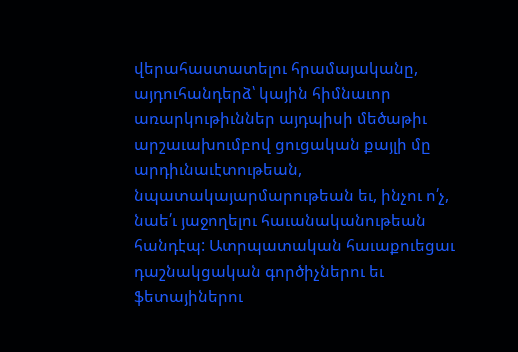վերահաստատելու հրամայականը, այդուհանդերձ՝ կային հիմնաւոր առարկութիւններ այդպիսի մեծաթիւ արշաւախումբով ցուցական քայլի մը արդիւնաւէտութեան, նպատակայարմարութեան եւ, ինչու ո՛չ, նաե՛ւ յաջողելու հաւանականութեան հանդէպ: Ատրպատական հաւաքուեցաւ դաշնակցական գործիչներու եւ ֆետայիներու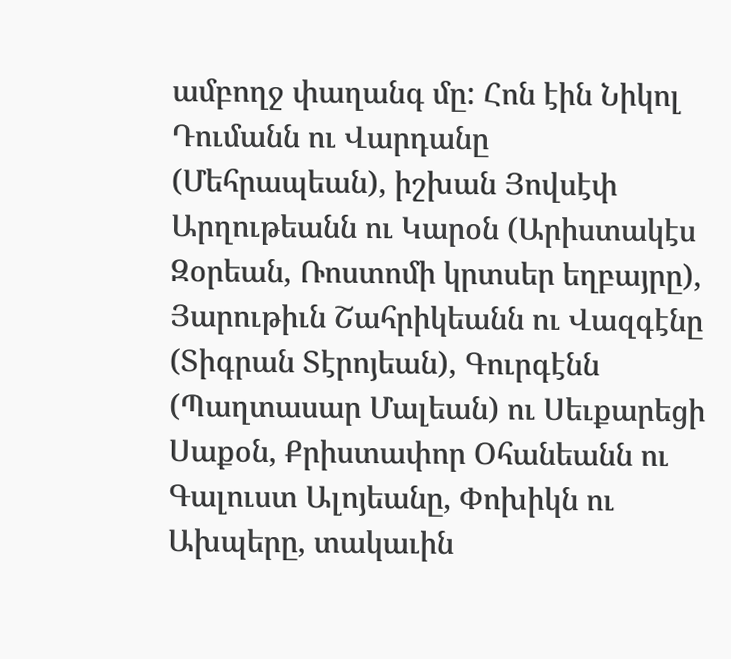ամբողջ փաղանգ մը: Հոն էին Նիկոլ Դումանն ու Վարդանը (Մեհրապեան), իշխան Յովսէփ Արղութեանն ու Կարօն (Արիստակէս Զօրեան, Ռոստոմի կրտսեր եղբայրը), Յարութիւն Շահրիկեանն ու Վազգէնը (Տիգրան Տէրոյեան), Գուրգէնն (Պաղտասար Մալեան) ու Սեւքարեցի Սաքօն, Քրիստափոր Օհանեանն ու Գալուստ Ալոյեանը, Փոխիկն ու Ախպերը, տակաւին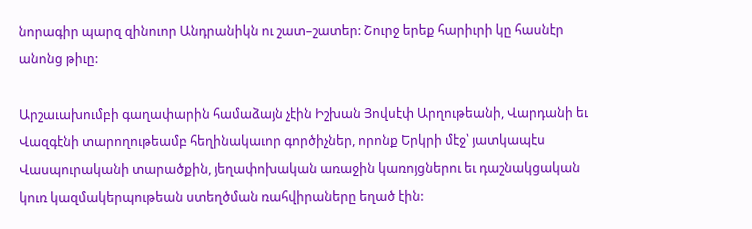նորագիր պարզ զինուոր Անդրանիկն ու շատ–շատեր: Շուրջ երեք հարիւրի կը հասնէր անոնց թիւը:

Արշաւախումբի գաղափարին համաձայն չէին Իշխան Յովսէփ Արղութեանի, Վարդանի եւ Վազգէնի տարողութեամբ հեղինակաւոր գործիչներ, որոնք Երկրի մէջ՝ յատկապէս Վասպուրականի տարածքին, յեղափոխական առաջին կառոյցներու եւ դաշնակցական կուռ կազմակերպութեան ստեղծման ռահվիրաները եղած էին: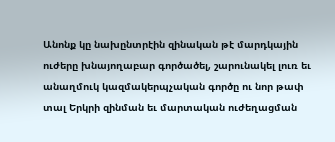Անոնք կը նախընտրէին զինական թէ մարդկային ուժերը խնայողաբար գործածել, շարունակել լուռ եւ անաղմուկ կազմակերպչական գործը ու նոր թափ տալ Երկրի զինման եւ մարտական ուժեղացման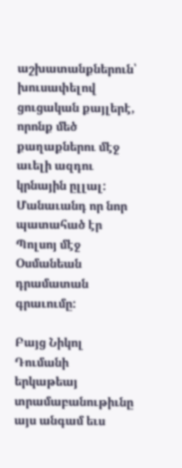աշխատանքներուն՝ խուսափելով ցուցական քայլերէ, որոնք մեծ քաղաքներու մէջ աւելի ազդու կրնային ըլլալ: Մանաւանդ որ նոր պատահած էր Պոլսոյ մէջ Օսմանեան դրամատան գրաւումը:

Բայց Նիկոլ Դումանի երկաթեայ տրամաբանութիւնը այս անգամ եւս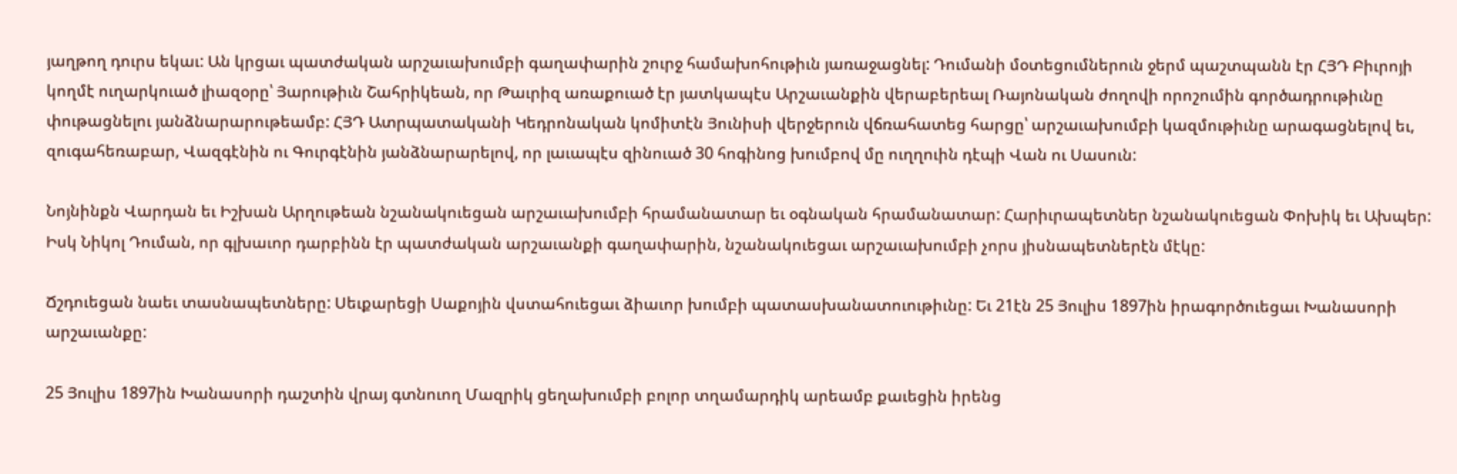յաղթող դուրս եկաւ: Ան կրցաւ պատժական արշաւախումբի գաղափարին շուրջ համախոհութիւն յառաջացնել: Դումանի մօտեցումներուն ջերմ պաշտպանն էր ՀՅԴ Բիւրոյի կողմէ ուղարկուած լիազօրը՝ Յարութիւն Շահրիկեան, որ Թաւրիզ առաքուած էր յատկապէս Արշաւանքին վերաբերեալ Ռայոնական ժողովի որոշումին գործադրութիւնը փութացնելու յանձնարարութեամբ: ՀՅԴ Ատրպատականի Կեդրոնական կոմիտէն Յունիսի վերջերուն վճռահատեց հարցը՝ արշաւախումբի կազմութիւնը արագացնելով եւ, զուգահեռաբար, Վազգէնին ու Գուրգէնին յանձնարարելով, որ լաւապէս զինուած 30 հոգինոց խումբով մը ուղղուին դէպի Վան ու Սասուն:

Նոյնինքն Վարդան եւ Իշխան Արղութեան նշանակուեցան արշաւախումբի հրամանատար եւ օգնական հրամանատար: Հարիւրապետներ նշանակուեցան Փոխիկ եւ Ախպեր: Իսկ Նիկոլ Դուման, որ գլխաւոր դարբինն էր պատժական արշաւանքի գաղափարին, նշանակուեցաւ արշաւախումբի չորս յիսնապետներէն մէկը:

Ճշդուեցան նաեւ տասնապետները: Սեւքարեցի Սաքոյին վստահուեցաւ ձիաւոր խումբի պատասխանատուութիւնը: Եւ 21էն 25 Յուլիս 1897ին իրագործուեցաւ Խանասորի արշաւանքը:

25 Յուլիս 1897ին Խանասորի դաշտին վրայ գտնուող Մազրիկ ցեղախումբի բոլոր տղամարդիկ արեամբ քաւեցին իրենց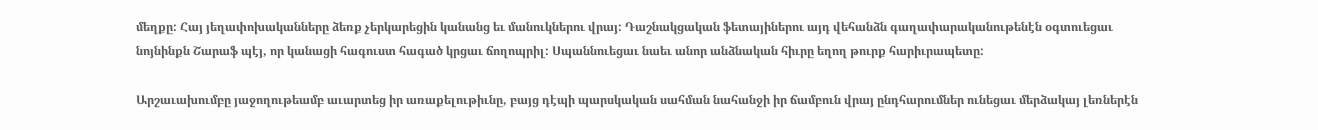մեղքը: Հայ յեղափոխականները ձեռք չերկարեցին կանանց եւ մանուկներու վրայ: Դաշնակցական ֆետայիներու այդ վեհանձն գաղափարականութենէն օգտուեցաւ նոյնինքն Շարաֆ պէյ, որ կանացի հագուստ հագած կրցաւ ճողոպրիլ: Սպաննուեցաւ նաեւ անոր անձնական հիւրը եղող թուրք հարիւրապետը:

Արշաւախումբը յաջողութեամբ աւարտեց իր առաքելութիւնը, բայց դէպի պարսկական սահման նահանջի իր ճամբուն վրայ ընդհարումներ ունեցաւ մերձակայ լեռներէն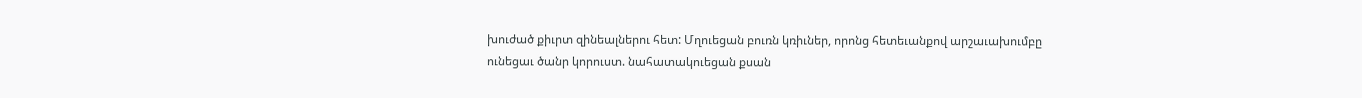խուժած քիւրտ զինեալներու հետ: Մղուեցան բուռն կռիւներ, որոնց հետեւանքով արշաւախումբը ունեցաւ ծանր կորուստ. նահատակուեցան քսան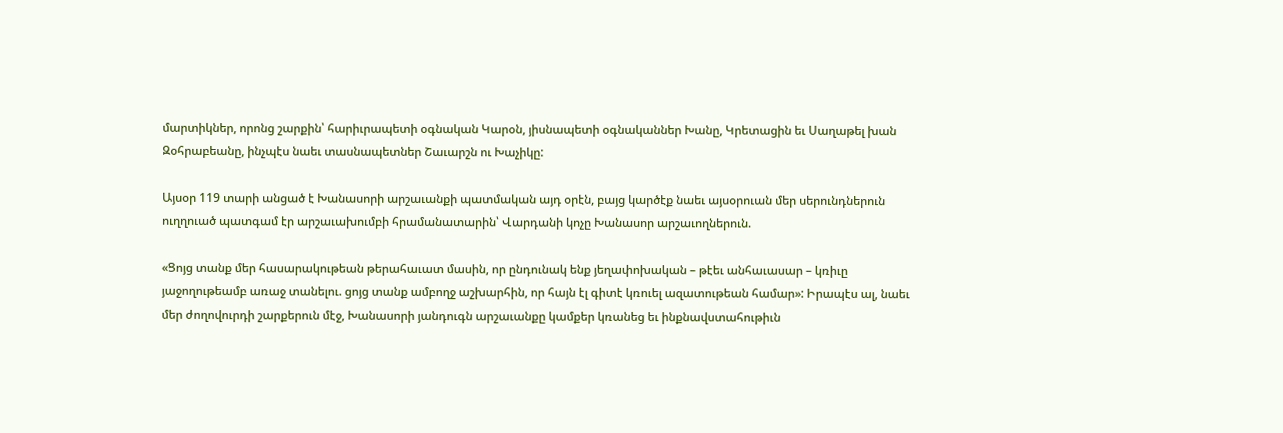մարտիկներ, որոնց շարքին՝ հարիւրապետի օգնական Կարօն, յիսնապետի օգնականներ Խանը, Կրետացին եւ Սաղաթել խան Զօհրաբեանը, ինչպէս նաեւ տասնապետներ Շաւարշն ու Խաչիկը:

Այսօր 119 տարի անցած է Խանասորի արշաւանքի պատմական այդ օրէն, բայց կարծէք նաեւ այսօրուան մեր սերունդներուն ուղղուած պատգամ էր արշաւախումբի հրամանատարին՝ Վարդանի կոչը Խանասոր արշաւողներուն.

«Ցոյց տանք մեր հասարակութեան թերահաւատ մասին, որ ընդունակ ենք յեղափոխական – թէեւ անհաւասար – կռիւը յաջողութեամբ առաջ տանելու. ցոյց տանք ամբողջ աշխարհին, որ հայն էլ գիտէ կռուել ազատութեան համար»: Իրապէս ալ, նաեւ մեր ժողովուրդի շարքերուն մէջ, Խանասորի յանդուգն արշաւանքը կամքեր կռանեց եւ ինքնավստահութիւն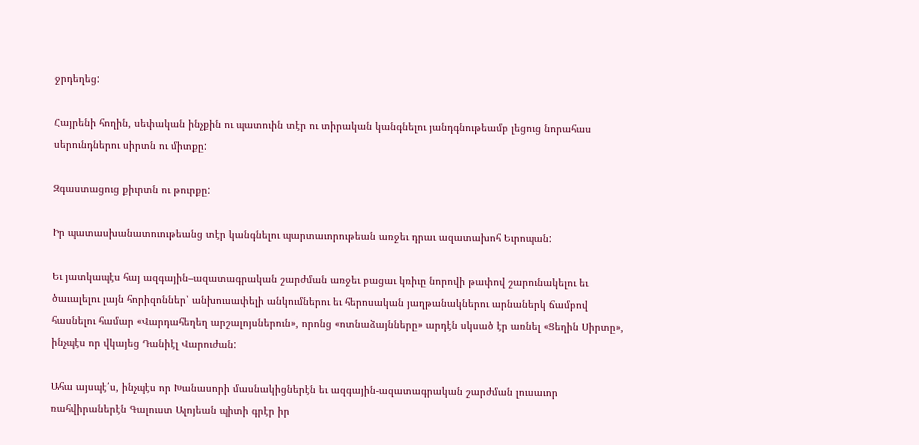ջրդեղեց:

Հայրենի հողին, սեփական ինչքին ու պատուին տէր ու տիրական կանգնելու յանդգնութեամբ լեցուց նորահաս սերունդներու սիրտն ու միտքը:

Զգաստացուց քիւրտն ու թուրքը:

Իր պատասխանատուութեանց տէր կանգնելու պարտաւորութեան առջեւ դրաւ ազատախոհ Եւրոպան:

Եւ յատկապէս հայ ազգային–ազատագրական շարժման առջեւ բացաւ կռիւը նորովի թափով շարունակելու եւ ծաւալելու լայն հորիզոններ՝ անխուսափելի անկումներու եւ հերոսական յաղթանակներու արնաներկ ճամբով հասնելու համար «Վարդահեղեղ արշալոյսներուն», որոնց «ոտնաձայնները» արդէն սկսած էր առնել «Ցեղին Սիրտը», ինչպէս որ վկայեց Դանիէլ Վարուժան:

Ահա այսպէ՛ս, ինչպէս որ Խանասորի մասնակիցներէն եւ ազգային-ազատագրական շարժման լուսաւոր ռահվիրաներէն Գալուստ Ալոյեան պիտի գրէր իր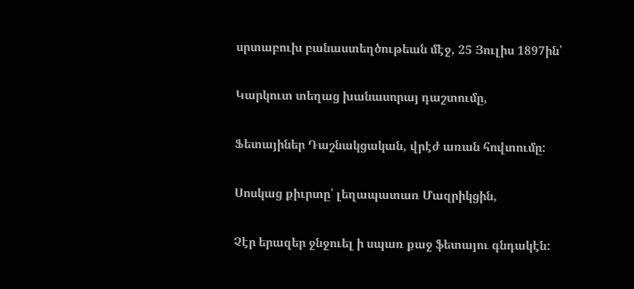սրտաբուխ բանաստեղծութեան մէջ, 25 Յուլիս 1897ին՝

Կարկուտ տեղաց խանասորայ դաշտումը,

Ֆետայիներ Դաշնակցական, վրէժ առան հովտումը:

Սոսկաց քիւրտը՝ լեղապատառ Մազրիկցին,

Չէր երազեր ջնջուել ի սպառ քաջ ֆետայու գնդակէն: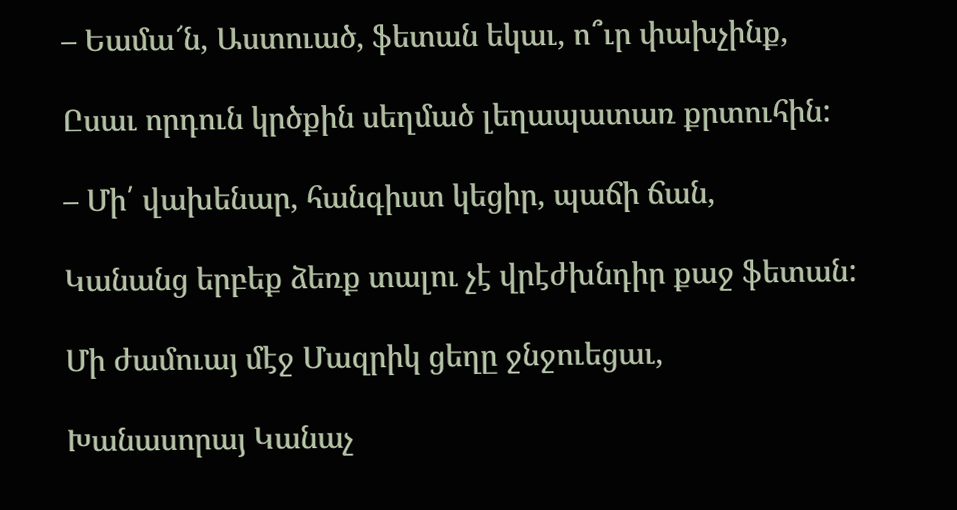– Եամա՜ն, Աստուած, ֆետան եկաւ, ո՞ւր փախչինք,

Ըսաւ որդուն կրծքին սեղմած լեղապատառ քրտուհին:

– Մի՛ վախենար, հանգիստ կեցիր, պաճի ճան,

Կանանց երբեք ձեռք տալու չէ վրէժխնդիր քաջ ֆետան:

Մի ժամուայ մէջ Մազրիկ ցեղը ջնջուեցաւ,

Խանասորայ Կանաչ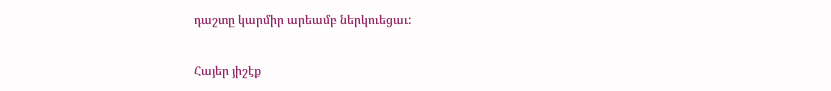դաշտը կարմիր արեամբ ներկուեցաւ:

Հայեր յիշէք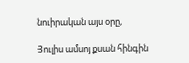նուիրական այս օրը,

Յուլիս ամսոյ քսան հինգին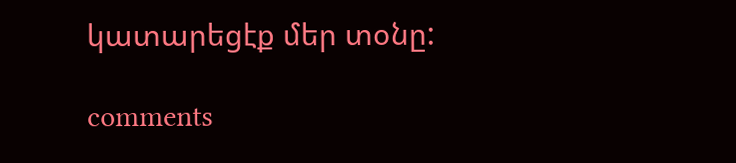կատարեցէք մեր տօնը:

comments